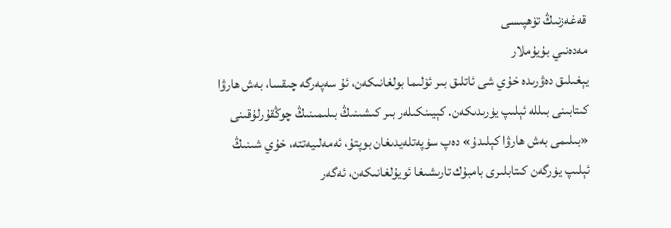قەغەزنىڭ تۆھپىسى
مەدەنىي بۇيۇملار
يېغىلىق دەۋرىدە خۇي شى ئاتلىق بىر ئۆلىما بولغانىكەن، ئۇ سەپەرگە چىقسا، بەش ھارۋا كىتابىنى بىللە ئېلىپ يۈرىدىكەن. كېيىنكىلەر بىر كىشىنىڭ بىلىمىنىڭ چوڭقۇرلۇقىنى «بىلىمى بەش ھارۋا كېلىدۇ» دەپ سۈپەتلەيدىغان بوپتۇ، ئەمەلىيەتتە، خۇي شىنىڭ ئېلىپ يۈرگەن كىتابلىرى بامبۇك تارىشىغا ئويۇلغانىكەن، ئەگەر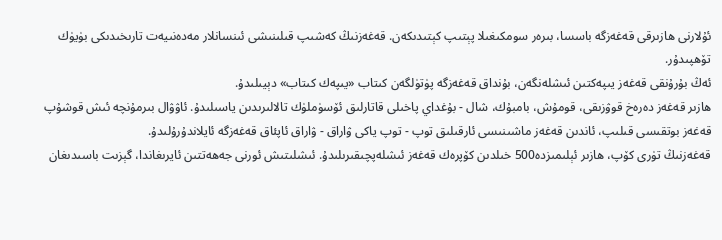ئۇلارنى ھازىرقى قەغەزگە باسسا، بىرەر سومكىغىلا پېتىپ كېتىدىكەن. قەغەزنىڭ كەشىپ قىلىنىشى ئىنسانلار مەدەنىيەت تارىخىدىكى بۈيۈك تۆھپىدۇر.
ئەڭ بۇرۇنقى قەغەز يىپەكتىن ئىشلەنگەن، بۇنداق قەغەزگە پۈتۈلگەن كىتاب «يىپەك كىتاب» دېيىلىدۇ.
ھازىر قەغەز دەرەخ قوۋزىقى، قومۇش، بامبۇك، شال - بۇغداي پاخىلى قاتارلىق ئۆسۈملۈك تالالىرىدىن ياسىلىدۇ. ئاۋۋال بىرمۇنچە ئىش قوشۇپ قەغەز بوتقىسى قىلىپ، ئاندىن قەغەز ماشىنىسى ئارقىلىق توپ - توپ ياكى ۋاراق - ۋاراق ئاپئاق قەغەزگە ئايلاندۇرۇلىدۇ.
قەغەزنىڭ تۈرى كۆپ، ھازىر ئېلىمىزدە500 خىلدىن كۆپرەك قەغەز ئىشلەپچىقىرىلىدۇ. ئىشلىتىش ئورنى جەھەتتىن ئايرىغاندا، گېزىت باسىدىغان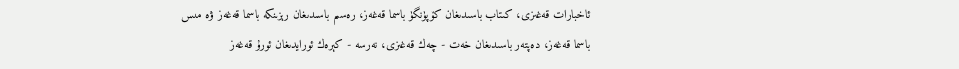ئاخبارات قەغىزى، كىتاب باسىدىغان كۆپۈنگۈ باسما قەغەز، رەسىم باسىدىغان رېزىنكە باسما قەغەز ۋە مىس باسما قەغەز، دەپتەر باسىدىغان خەت - چەك قەغىزى، نەرسە - كېرەك ئورايدىغان ئورۇ قەغەز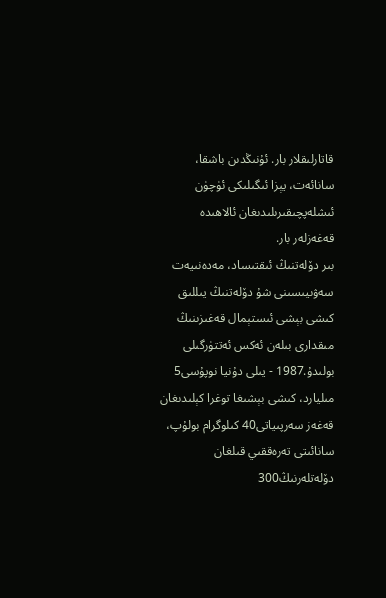قاتارلىقلار بار. ئۇنىڭدىن باشقا، سانائەت، يېزا ئىگىلىكى ئۈچۈن ئىشلەپچىقىرىلىدىغان ئالاھىدە قەغەزلەر بار.
بىر دۆلەتنىڭ ئىقتىساد، مەدەنىيەت سەۋىيىسىنى شۇ دۆلەتنىڭ يىللىق كىشى بېشى ئىستېمال قەغىزىنىڭ مىقدارى بىلەن ئەكس ئەتتۈرگىلى بولىدۇ.1987 - يىلى دۇنيا نوپۇسى5 مىليارد، كىشى بېشىغا توغرا كېلىدىغان قەغەز سەرپىياتى40 كىلوگرام بولۇپ، سانائىتى تەرەققىي قىلغان دۆلەتلەرنىڭ300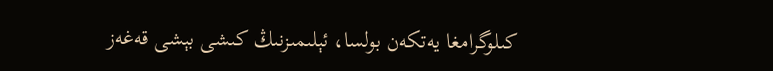كىلوگرامغا يەتكەن بولسا، ئېلىمىزنىڭ كىشى بېشى قەغەز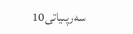سەرپىياتى10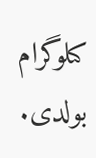كىلوگرام بولدى.